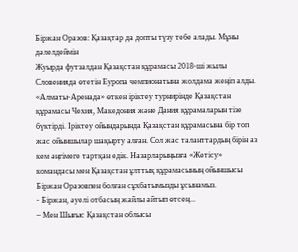Біржан Оразов: Қазақтар да допты түзу тебе алады. Мұны дәлелдеймін
Жуырда футзалдан Қазақстан құрамасы 2018-ші жылы Словенияда өтетін Еуропа чемпионатына жолдама жеңіп алды. «Алматы-Аренада» өткен іріктеу турнирінде Қазақстан құрамасы Чехия, Македония және Дания құрамаларын тізе бүктірді. Іріктеу ойындарында Қазақстан құрамасына бір топ жас ойыншылар шақырту алған. Сол жас таланттардың бірін аз кем әңгімеге тартқан едік. Назарларыңызға «Жетісу» командасы мен Қазақстан ұлттық құрамасының ойыншысы Біржан Оразовпен болған сұхбатымызды ұсынамыз.
- Біржан, әуелі отбасың жайлы айтып өтсең...
– Мен Шығыс Қазақстан облысы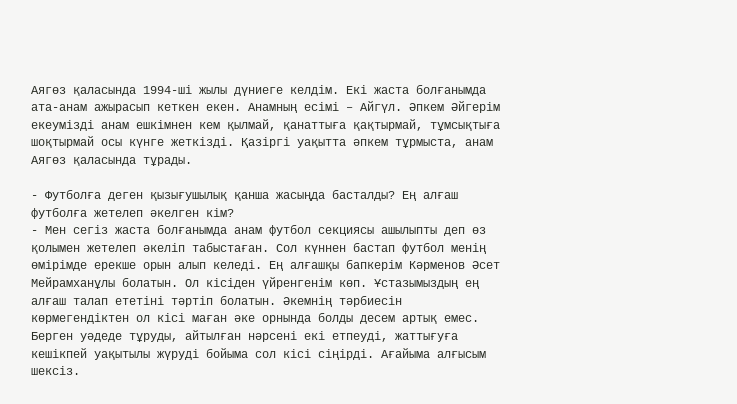Аягөз қаласында 1994-ші жылы дүниеге келдім. Екі жаста болғанымда ата-анам ажырасып кеткен екен. Анамның есімі – Айгүл. Әпкем Әйгерім екеумізді анам ешкімнен кем қылмай, қанаттыға қақтырмай, тұмсықтыға шоқтырмай осы күнге жеткізді. Қазіргі уақытта әпкем тұрмыста, анам Аягөз қаласында тұрады.

- Футболға деген қызығушылық қанша жасыңда басталды? Ең алғаш футболға жетелеп әкелген кім?
- Мен сегіз жаста болғанымда анам футбол секциясы ашылыпты деп өз қолымен жетелеп әкеліп табыстаған. Сол күннен бастап футбол менің өмірімде ерекше орын алып келеді. Ең алғашқы бапкерім Кәрменов Әсет Мейрамханұлы болатын. Ол кісіден үйренгенім көп. Ұстазымыздың ең алғаш талап ететіні тәртіп болатын. Әкемнің тәрбиесін көрмегендіктен ол кісі маған әке орнында болды десем артық емес. Берген уәдеде тұруды, айтылған нәрсені екі етпеуді, жаттығуға кешікпей уақытылы жүруді бойыма сол кісі сіңірді. Ағайыма алғысым шексіз.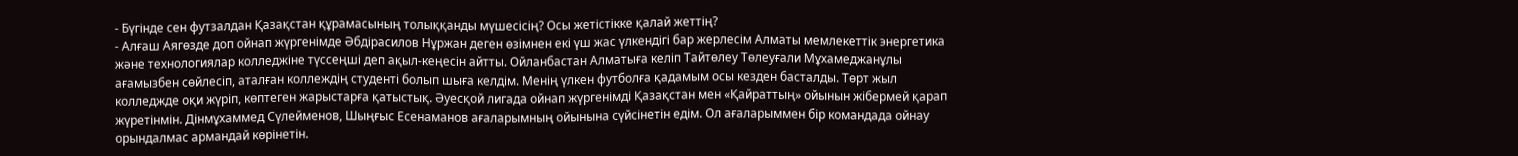- Бүгінде сен футзалдан Қазақстан құрамасының толыққанды мүшесісің? Осы жетістікке қалай жеттің?
- Алғаш Аягөзде доп ойнап жүргенімде Әбдірасилов Нұржан деген өзімнен екі үш жас үлкендігі бар жерлесім Алматы мемлекеттік энергетика және технологиялар колледжіне түссеңші деп ақыл-кеңесін айтты. Ойланбастан Алматыға келіп Тайтөлеу Төлеуғали Мұхамеджанұлы ағамызбен сөйлесіп, аталған коллеждің студенті болып шыға келдім. Менің үлкен футболға қадамым осы кезден басталды. Төрт жыл колледжде оқи жүріп, көптеген жарыстарға қатыстық. Әуесқой лигада ойнап жүргенімді Қазақстан мен «Қайраттың» ойынын жібермей қарап жүретінмін. Дінмұхаммед Сүлейменов, Шыңғыс Есенаманов ағаларымның ойынына сүйсінетін едім. Ол ағаларыммен бір командада ойнау орындалмас армандай көрінетін.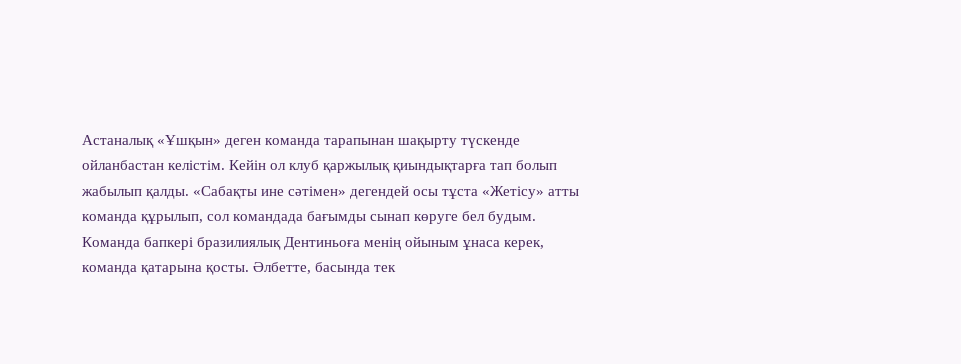Астаналық «Ұшқын» деген команда тарапынан шақырту түскенде ойланбастан келістім. Кейін ол клуб қаржылық қиындықтарға тап болып жабылып қалды. «Сабақты ине сәтімен» дегендей осы тұста «Жетісу» атты команда құрылып, сол командада бағымды сынап көруге бел будым. Команда бапкері бразилиялық Дентиньоға менің ойыным ұнаса керек, команда қатарына қосты. Әлбетте, басында тек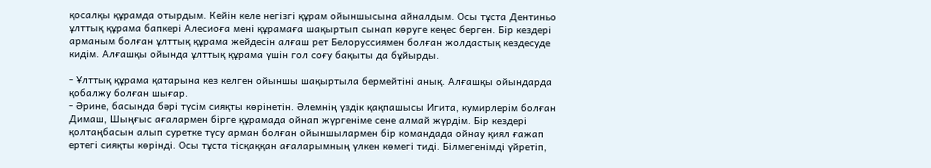қосалқы құрамда отырдым. Кейін келе негізгі құрам ойыншысына айналдым. Осы тұста Дентиньо ұлттық құрама бапкері Алесиоға мені құрамаға шақыртып сынап көруге кеңес берген. Бір кездері арманым болған ұлттық құрама жейдесін алғаш рет Белоруссиямен болған жолдастық кездесуде кидім. Алғашқы ойында ұлттық құрама үшін гол соғу бақыты да бұйырды.

- Ұлттық құрама қатарына кез келген ойыншы шақыртыла бермейтіні анық. Алғашқы ойындарда қобалжу болған шығар.
- Әрине, басында бәрі түсім сияқты көрінетін. Әлемнің үздік қақпашысы Игита, кумирлерім болған Димаш, Шыңғыс ағалармен бірге құрамада ойнап жүргеніме сене алмай жүрдім. Бір кездері қолтаңбасын алып суретке түсу арман болған ойыншылармен бір командада ойнау қиял ғажап ертегі сияқты көрінді. Осы тұста тісқаққан ағаларымның үлкен көмегі тиді. Білмегенімді үйретіп,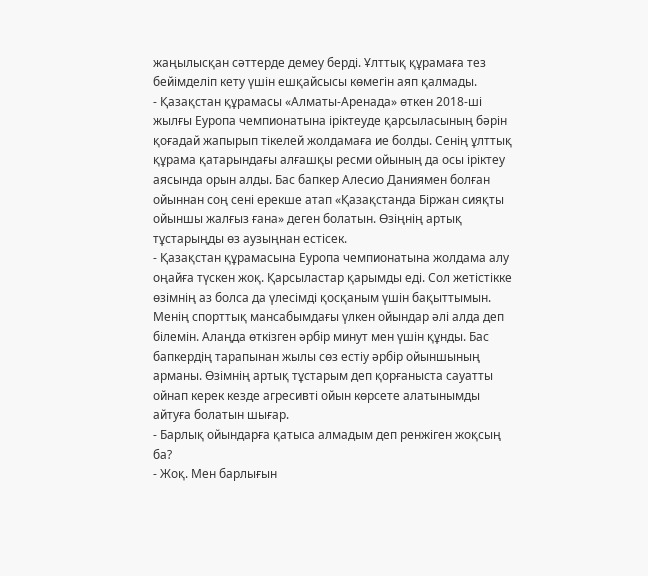жаңылысқан сәттерде демеу берді. Ұлттық құрамаға тез бейімделіп кету үшін ешқайсысы көмегін аяп қалмады.
- Қазақстан құрамасы «Алматы-Аренада» өткен 2018-ші жылғы Еуропа чемпионатына іріктеуде қарсыласының бәрін қоғадай жапырып тікелей жолдамаға ие болды. Сенің ұлттық құрама қатарындағы алғашқы ресми ойының да осы іріктеу аясында орын алды. Бас бапкер Алесио Даниямен болған ойыннан соң сені ерекше атап «Қазақстанда Біржан сияқты ойыншы жалғыз ғана» деген болатын. Өзіңнің артық тұстарыңды өз аузыңнан естісек.
- Қазақстан құрамасына Еуропа чемпионатына жолдама алу оңайға түскен жоқ. Қарсыластар қарымды еді. Сол жетістікке өзімнің аз болса да үлесімді қосқаным үшін бақыттымын. Менің спорттық мансабымдағы үлкен ойындар әлі алда деп білемін. Алаңда өткізген әрбір минут мен үшін құнды. Бас бапкердің тарапынан жылы сөз естіу әрбір ойыншының арманы. Өзімнің артық тұстарым деп қорғаныста сауатты ойнап керек кезде агресивті ойын көрсете алатынымды айтуға болатын шығар.
- Барлық ойындарға қатыса алмадым деп ренжіген жоқсың ба?
- Жоқ. Мен барлығын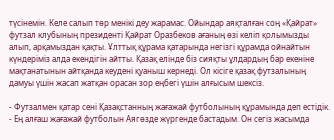түсінемін. Келе салып төр менікі деу жарамас. Ойындар аяқталған соң «Қайрат» футзал клубының президенті Қайрат Оразбеков ағаның өзі келіп қолымызды алып, арқамыздан қақты. Ұлттық құрама қатарында негізгі құрамда ойнайтын күндеріміз алда екендігін айтты. Қазақ елінде біз сияқты ұлдардың бар екеніне мақтанатынын айтқанда кеудені қуаныш кернеді. Ол кісіге қазақ футзалының дамуы үшін жасап жатқан орасан зор еңбегі үшін алғысым шексіз.

- Футзалмен қатар сені Қазақстанның жағажай футболының құрамында деп естідік.
- Ең алғаш жағажай футболын Аягөзде жүргенде бастадым. Он сегіз жасымда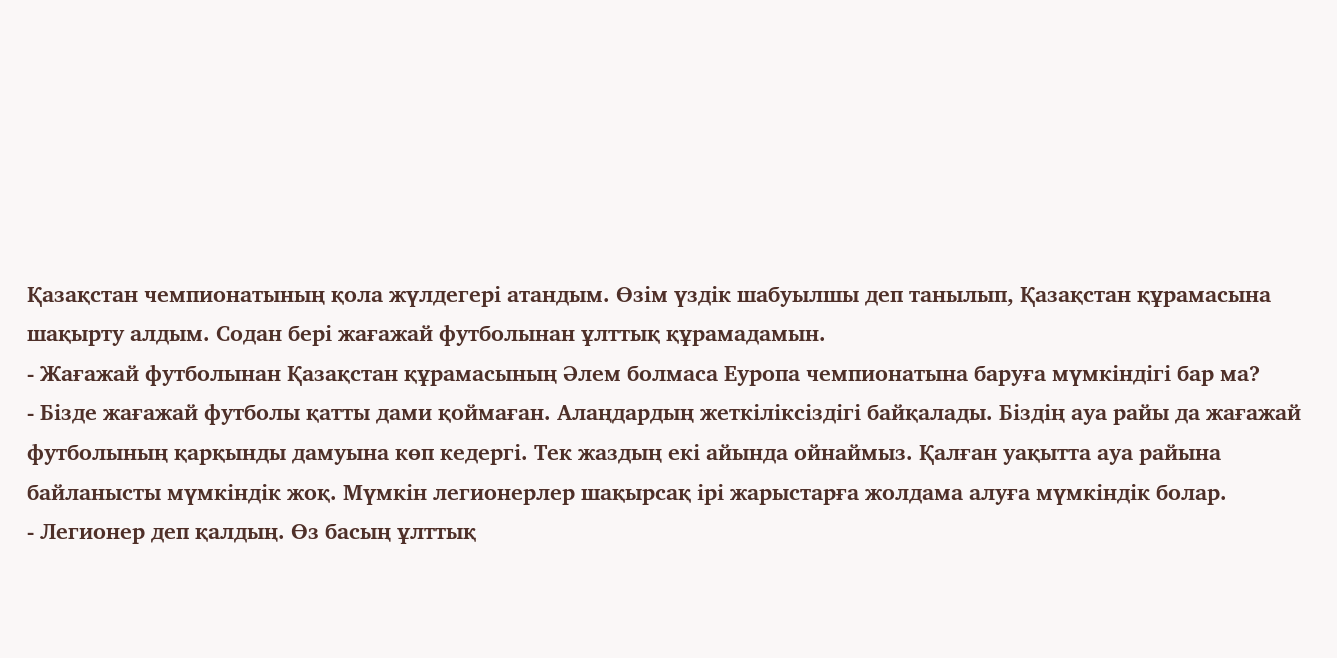Қазақстан чемпионатының қола жүлдегері атандым. Өзім үздік шабуылшы деп танылып, Қазақстан құрамасына шақырту алдым. Содан бері жағажай футболынан ұлттық құрамадамын.
- Жағажай футболынан Қазақстан құрамасының Әлем болмаса Еуропа чемпионатына баруға мүмкіндігі бар ма?
- Бізде жағажай футболы қатты дами қоймаған. Алаңдардың жеткіліксіздігі байқалады. Біздің ауа райы да жағажай футболының қарқынды дамуына көп кедергі. Тек жаздың екі айында ойнаймыз. Қалған уақытта ауа райына байланысты мүмкіндік жоқ. Мүмкін легионерлер шақырсақ ірі жарыстарға жолдама алуға мүмкіндік болар.
- Легионер деп қалдың. Өз басың ұлттық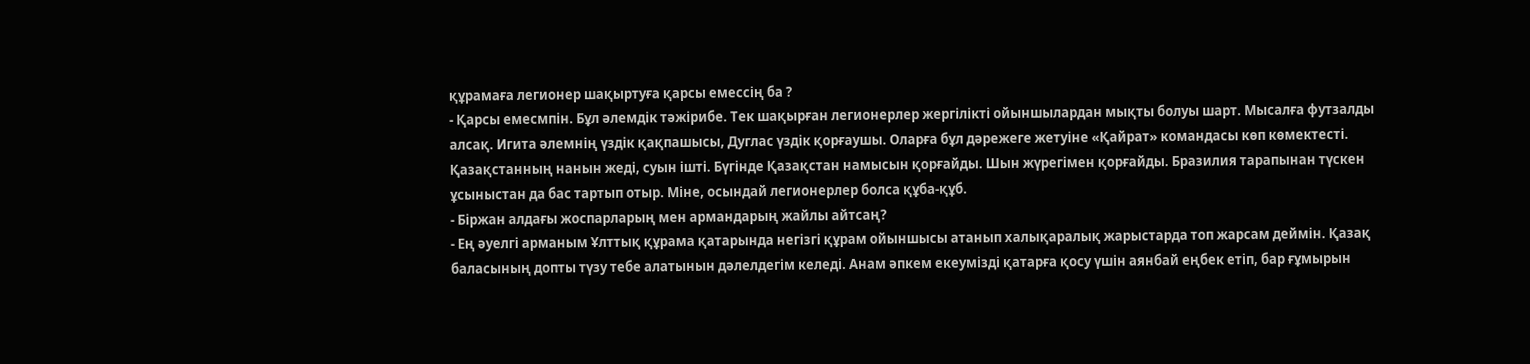құрамаға легионер шақыртуға қарсы емессің ба ?
- Қарсы емесмпін. Бұл әлемдік тәжірибе. Тек шақырған легионерлер жергілікті ойыншылардан мықты болуы шарт. Мысалға футзалды алсақ. Игита әлемнің үздік қақпашысы, Дуглас үздік қорғаушы. Оларға бұл дәрежеге жетуіне «Қайрат» командасы көп көмектесті. Қазақстанның нанын жеді, суын ішті. Бүгінде Қазақстан намысын қорғайды. Шын жүрегімен қорғайды. Бразилия тарапынан түскен ұсыныстан да бас тартып отыр. Міне, осындай легионерлер болса құба-құб.
- Біржан алдағы жоспарларың мен армандарың жайлы айтсаң?
- Ең әуелгі арманым Ұлттық құрама қатарында негізгі құрам ойыншысы атанып халықаралық жарыстарда топ жарсам деймін. Қазақ баласының допты түзу тебе алатынын дәлелдегім келеді. Анам әпкем екеумізді қатарға қосу үшін аянбай еңбек етіп, бар ғұмырын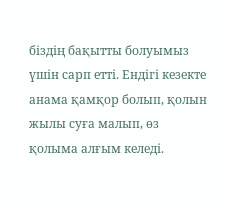біздің бақытты болуымыз үшін сарп етті. Ендігі кезекте анама қамқор болып, қолын жылы суға малып, өз қолыма алғым келеді.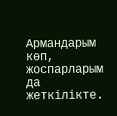Армандарым көп, жоспарларым да жеткілікте.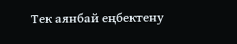Тек аянбай еңбектену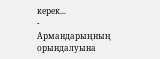керек...
- Армандарыңның орындалуына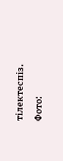тілектеспіз.
Фото: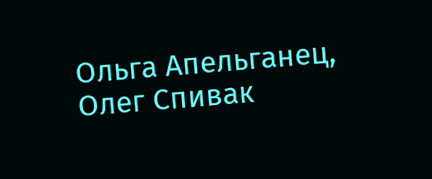Ольга Апельганец, Олег Спивак